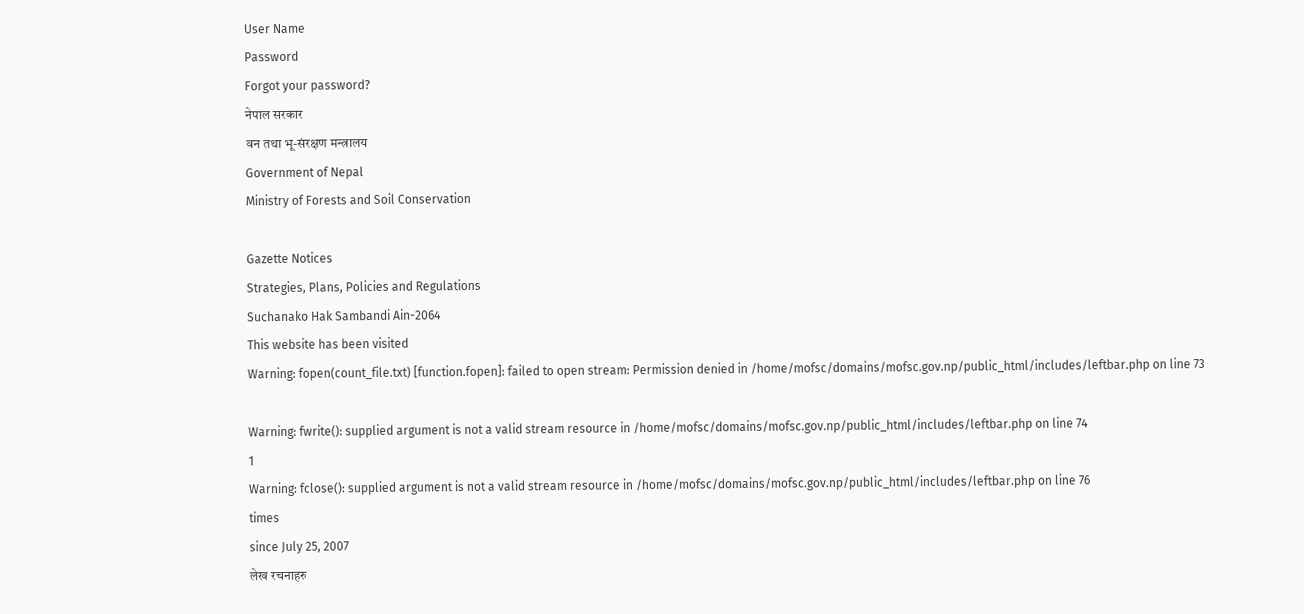User Name
Password
Forgot your password?
नेपाल सरकार
वन तथा भू-संरक्षण मन्त्रालय
Government of Nepal
Ministry of Forests and Soil Conservation

Gazette Notices
Strategies, Plans, Policies and Regulations
Suchanako Hak Sambandi Ain-2064
This website has been visited
Warning: fopen(count_file.txt) [function.fopen]: failed to open stream: Permission denied in /home/mofsc/domains/mofsc.gov.np/public_html/includes/leftbar.php on line 73

Warning: fwrite(): supplied argument is not a valid stream resource in /home/mofsc/domains/mofsc.gov.np/public_html/includes/leftbar.php on line 74
1
Warning: fclose(): supplied argument is not a valid stream resource in /home/mofsc/domains/mofsc.gov.np/public_html/includes/leftbar.php on line 76
times
since July 25, 2007
लेख रचनाहरु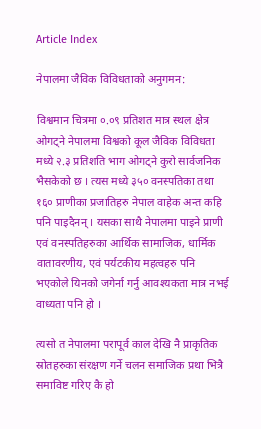Article Index

नेपालमा जैविक विविधताको अनुगमन:

विश्वमान चित्रमा ०.०९ प्रतिशत मात्र स्थल क्षेत्र ओगट्ने नेपालमा विश्वको कूल जैविक विविधता मध्ये २.३ प्रतिशति भाग ओगट्ने कुरो सार्वजनिक भैसकेको छ । त्यस मध्ये ३५० वनस्पतिका तथा १६० प्राणीका प्रजातिहरु नेपाल वाहेक अन्त कहि पनि पाइदैनन् । यसका साथै नेपालमा पाइने प्राणी एवं वनस्पतिहरुका आर्थिक सामाजिक, धार्मिक वातावरणीय, एवं पर्यटकीय महत्वहरु पनि भएकोले यिनको जगेर्ना गर्नु आवश्यकता मात्र नभई वाध्यता पनि हो ।

त्यसो त नेपालमा परापूर्व काल देखि नै प्राकृतिक स्रोतहरुका संरक्षण गर्ने चलन समाजिक प्रथा भित्रै समाविष्ट गरिए कै हो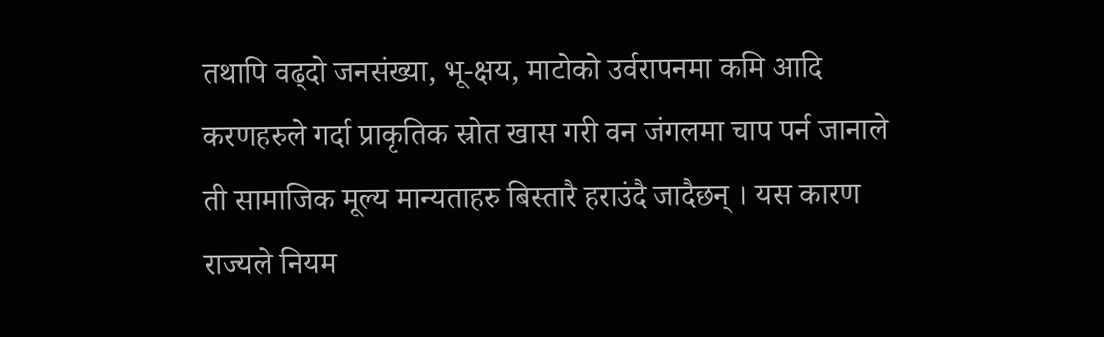तथापि वढ्दो जनसंख्या, भू-क्षय, माटोको उर्वरापनमा कमि आदि करणहरुले गर्दा प्राकृतिक स्रोत खास गरी वन जंगलमा चाप पर्न जानाले ती सामाजिक मूल्य मान्यताहरु बिस्तारै हराउंदै जादैछन् । यस कारण राज्यले नियम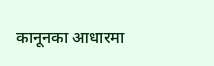कानूनका आधारमा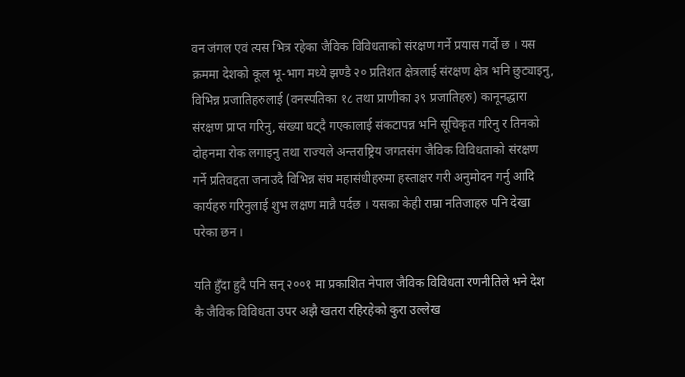वन जंगल एवं त्यस भित्र रहेका जैविक विविधताको संरक्षण गर्ने प्रयास गर्दो छ । यस क्रममा देशको कूल भू-भाग मध्ये झण्डै २० प्रतिशत क्षेत्रलाई संरक्षण क्षेत्र भनि छुट्याइनु, विभिन्न प्रजातिहरुलाई (वनस्पतिका १८ तथा प्राणीका ३९ प्रजातिहरु) कानूनद्धारा संरक्षण प्राप्त गरिनु, संख्या घट्दै गएकालाई संकटापन्न भनि सूचिकृत गरिनु र तिनको दोहनमा रोक लगाइनु तथा राज्यले अन्तराष्ट्रिय जगतसंग जैविक विविधताको संरक्षण गर्ने प्रतिवद्दता जनाउदै विभिन्न संघ महासंधीहरुमा हस्ताक्षर गरी अनुमोदन गर्नु आदि कार्यहरु गरिनुलाई शुभ लक्षण मान्नै पर्दछ । यसका केही राम्रा नतिजाहरु पनि देखा परेका छन ।

यति हुँदा हुदै पनि सन् २००१ मा प्रकाशित नेपाल जैविक विविधता रणनीतिले भने देश कै जैविक विविधता उपर अझै खतरा रहिरहेको कुरा उल्लेख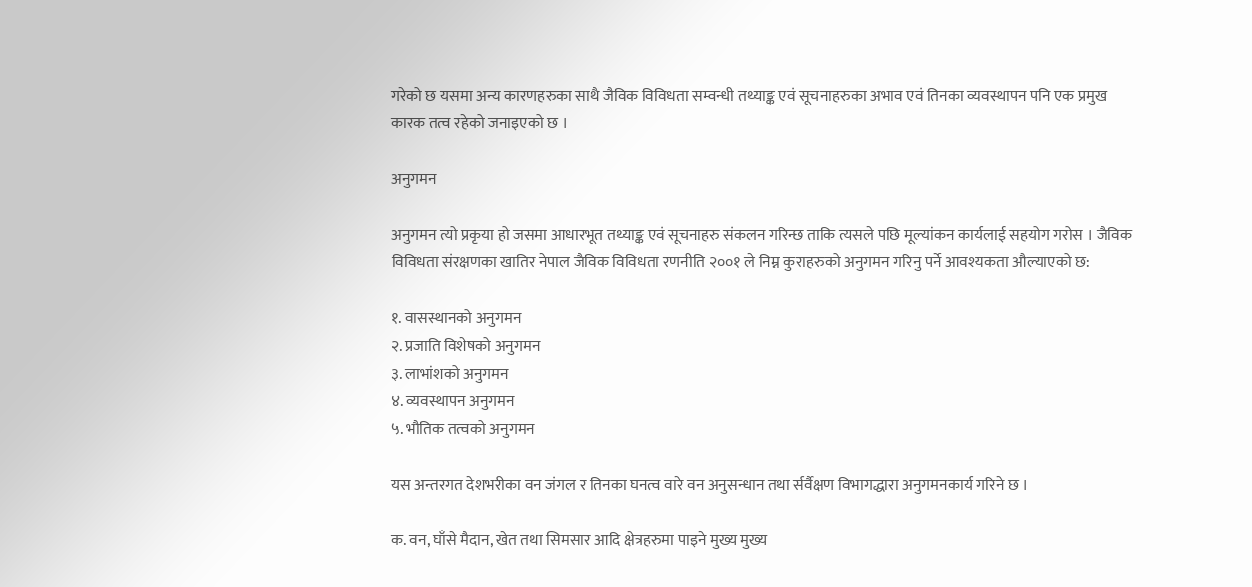गरेको छ यसमा अन्य कारणहरुका साथै जैविक विविधता सम्वन्धी तथ्याङ्क एवं सूचनाहरुका अभाव एवं तिनका व्यवस्थापन पनि एक प्रमुख कारक तत्व रहेको जनाइएको छ ।

अनुगमन

अनुगमन त्यो प्रकृया हो जसमा आधारभूत तथ्याङ्क एवं सूचनाहरु संकलन गरिन्छ ताकि त्यसले पछि मूल्यांकन कार्यलाई सहयोग गरोस । जैविक विविधता संरक्षणका खातिर नेपाल जैविक विविधता रणनीति २००१ ले निम्न कुराहरुको अनुगमन गरिनु पर्ने आवश्यकता औल्याएको छ:

१. वासस्थानको अनुगमन
२. प्रजाति विशेषको अनुगमन
३. लाभांशको अनुगमन
४. व्यवस्थापन अनुगमन
५. भौतिक तत्वको अनुगमन

यस अन्तरगत देशभरीका वन जंगल र तिनका घनत्व वारे वन अनुसन्धान तथा र्सर्वैक्षण विभागद्धारा अनुगमनकार्य गरिने छ ।

क. वन, घाँसे मैदान, खेत तथा सिमसार आदि क्षेत्रहरुमा पाइने मुख्य मुख्य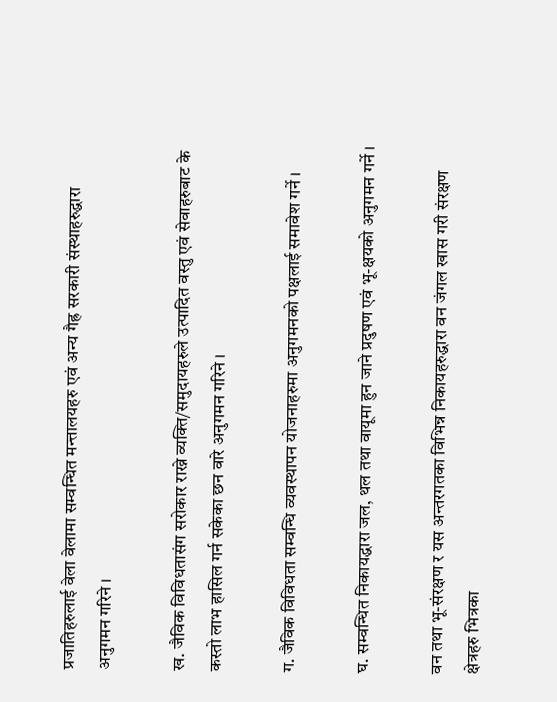प्रजातिहरुलाई वेला वेलामा सम्वन्धित मन्त्तालयहरु एवं अन्य गैह्र सरकारी संस्थाहरुद्धारा अनुगमन गरिने ।

ख. जैविक विविधतासंग सरोकार राख्ने व्यक्ति/समुदायहरुले उत्पादित वस्तु एवं सेवाहरुबाट के कस्तो लाभ हासिल गर्न सकेका छन वारे अनुगमन गरिने ।

ग. जैविक विविधता सम्वन्धि व्यवस्थापन योजनाहरुमा अनुगमनको पक्षलाई समावेश गर्ने ।

घ. सम्वन्धित निकायद्धारा जल, थल तथा वायूमा हुन जाने प्रदुषण एवं भू-क्षयको अनुगमन गर्ने ।

वन तथा भू-संरक्षण र यस अन्तरगतका विभिन्न निकायहरुद्धारा वन जंगल खास गरी संरक्षण क्षेत्रहरु भित्रका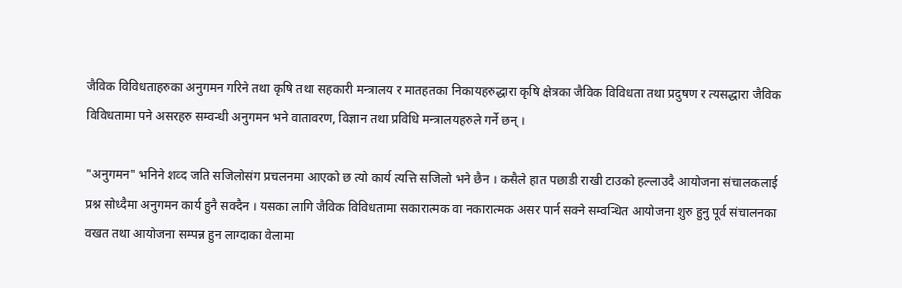जैविक विविधताहरुका अनुगमन गरिने तथा कृषि तथा सहकारी मन्त्रालय र मातहतका निकायहरुद्धारा कृषि क्षेत्रका जैविक विविधता तथा प्रदुषण र त्यसद्धारा जैविक विविधतामा पने असरहरु सम्वन्धी अनुगमन भने वातावरण, विज्ञान तथा प्रविधि मन्त्रालयहरुले गर्ने छन् ।

"अनुगमन" भनिने शव्द जति सजिलोसंग प्रचलनमा आएको छ त्यो कार्य त्यत्ति सजिलो भने छैन । कसैले हात पछाडी राखी टाउको हल्लाउदै आयोजना संचालकलाई प्रश्न सोध्दैमा अनुगमन कार्य हुनै सक्दैन । यसका लागि जैविक विविधतामा सकारात्मक वा नकारात्मक असर पार्न सक्ने सम्वन्धित आयोजना शुरु हुनु पूर्व संचालनका वखत तथा आयोजना सम्पन्न हुन लाग्दाका वेलामा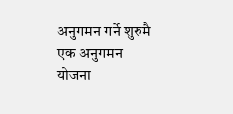अनुगमन गर्ने शुरुमै एक अनुगमन योजना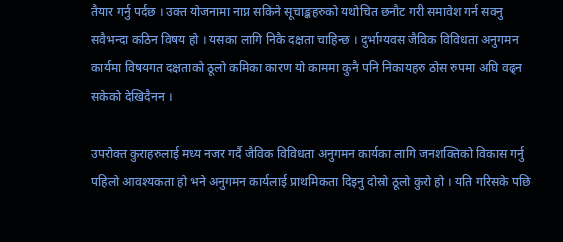तैयार गर्नु पर्दछ । उक्त योजनामा नाप्न सकिने सूचाङ्कहरुको यथोचित छनौट गरी समावेश गर्न सक्नु सवैभन्दा कठिन विषय हो । यसका लागि निकै दक्षता चाहिन्छ । दुर्भाग्यवस जैविक विविधता अनुगमन कार्यमा विषयगत दक्षताको ठूलो कमिका कारण यो काममा कुनै पनि निकायहरु ठोस रुपमा अघि वढ्न सकेको देखिदैनन ।

उपरोक्त कुराहरुलाई मध्य नजर गर्दै जैविक विविधता अनुगमन कार्यका लागि जनशक्तिको विकास गर्नु पहिलो आवश्यकता हो भने अनुगमन कार्यलाई प्राथमिकता दिइनु दोस्रो ठूलो कुरो हो । यति गरिसके पछि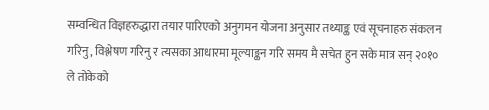सम्वन्धित विज्ञहरुद्धारा तयार पारिएको अनुगमन योजना अनुसार तथ्याङ्क एवं सूचनाहरु संकलन गरिनु, विश्लेषण गरिनु र त्यसका आधारमा मूल्याङ्कन गरि समय मै सचेत हुन सके मात्र सन् २०१० ले तोकेको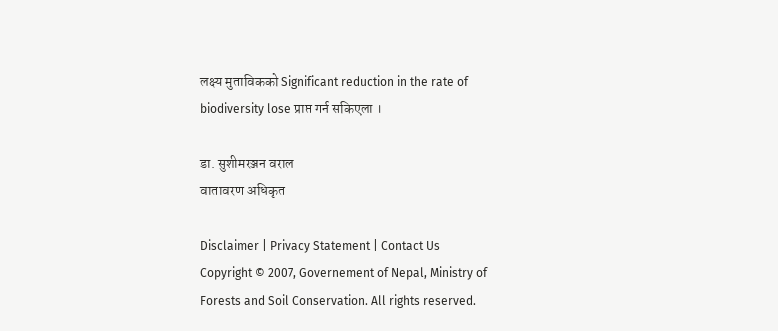लक्ष्य मुताविकको Significant reduction in the rate of biodiversity lose प्राप्त गर्न सकिएला ।

डा. सुशीमरञ्जन वराल
वातावरण अधिकृत

Disclaimer | Privacy Statement | Contact Us
Copyright © 2007, Governement of Nepal, Ministry of Forests and Soil Conservation. All rights reserved.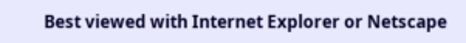Best viewed with Internet Explorer or Netscape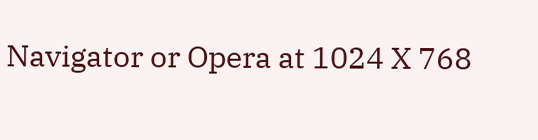Navigator or Opera at 1024 X 768